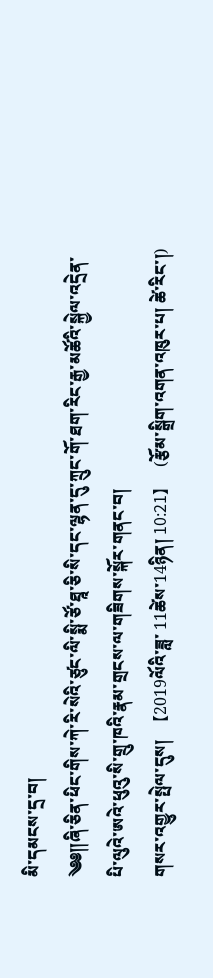མི་དམངས་དྲ་བ།
༄༅༎ཞི་ཅིན་ཕིང་གིས་ཀེ་རི་སེའི་ཙུང་ལི་སྨི་ཙོ་ཐཱ་ཅི་སི་དང་ལྷན་དུ་ཀྲུང་གོ་ཐག་རིང་རྒྱ་མཚོའི་སྐྱེལ་འདྲེན་
པི་ལུའེ་ཨའེ་ཕུའུ་སི་གྲུ་ཁའི་རྣམ་གྲངས་ལ་གཟིགས་སྐོར་གནང་བ།
གསར་འགྱུར་སྤེལ་དུས།  【2019ལོའི་ཟླ་ 11ཚེས་14ཉིན། 10:21】   (རྩོམ་སྒྲིག་འགན་འཁུར་པ། ཚེ་རིང་།)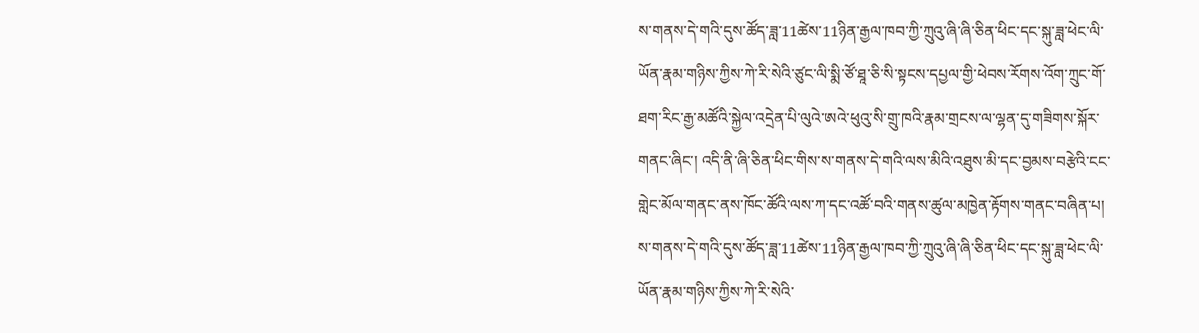ས་གནས་དེ་གའི་དུས་ཚོད་ཟླ་11ཚེས་11ཉིན་རྒྱལ་ཁབ་ཀྱི་ཀྲུའུ་ཞི་ཞི་ཅིན་ཕིང་དང་སྐུ་ཟླ་ཕེང་ལི་ཡོན་རྣམ་གཉིས་ཀྱིས་ཀེ་རི་སེའི་ཙུང་ལི་སྨི་ཙོ་ཐཱ་ཅི་སི་སྟངས་དཔྱལ་གྱི་ཕེབས་རོགས་འོག་ཀྲུང་གོ་ཐག་རིང་རྒྱ་མཚོའི་སྐྱེལ་འདྲེན་པི་ལུའེ་ཨའེ་ཕུའུ་སི་གྲུ་ཁའི་རྣམ་གྲངས་ལ་ལྷན་དུ་གཟིགས་སྐོར་གནང་ཞིང་། འདི་ནི་ཞི་ཅིན་ཕིང་གིས་ས་གནས་དེ་གའི་ལས་མིའི་འཐུས་མི་དང་བྱམས་བརྩེའི་ངང་གླེང་མོལ་གནང་ནས་ཁོང་ཚོའི་ལས་ཀ་དང་འཚོ་བའི་གནས་ཚུལ་མཁྱེན་རྟོགས་གནང་བཞིན་པ།
ས་གནས་དེ་གའི་དུས་ཚོད་ཟླ་11ཚེས་11ཉིན་རྒྱལ་ཁབ་ཀྱི་ཀྲུའུ་ཞི་ཞི་ཅིན་ཕིང་དང་སྐུ་ཟླ་ཕེང་ལི་ཡོན་རྣམ་གཉིས་ཀྱིས་ཀེ་རི་སེའི་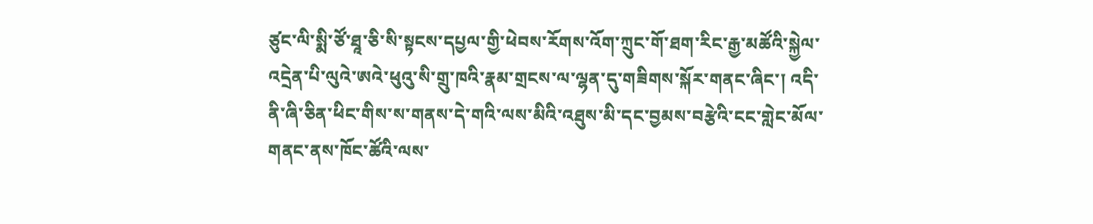ཙུང་ལི་སྨི་ཙོ་ཐཱ་ཅི་སི་སྟངས་དཔྱལ་གྱི་ཕེབས་རོགས་འོག་ཀྲུང་གོ་ཐག་རིང་རྒྱ་མཚོའི་སྐྱེལ་འདྲེན་པི་ལུའེ་ཨའེ་ཕུའུ་སི་གྲུ་ཁའི་རྣམ་གྲངས་ལ་ལྷན་དུ་གཟིགས་སྐོར་གནང་ཞིང་། འདི་ནི་ཞི་ཅིན་ཕིང་གིས་ས་གནས་དེ་གའི་ལས་མིའི་འཐུས་མི་དང་བྱམས་བརྩེའི་ངང་གླེང་མོལ་གནང་ནས་ཁོང་ཚོའི་ལས་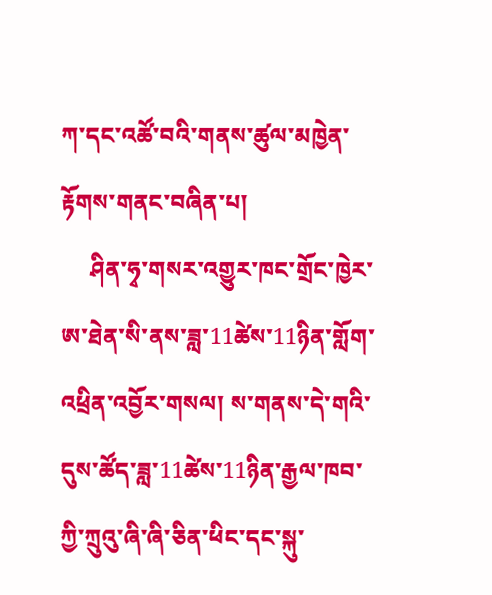ཀ་དང་འཚོ་བའི་གནས་ཚུལ་མཁྱེན་རྟོགས་གནང་བཞིན་པ།
     ཤིན་ཧྭ་གསར་འགྱུར་ཁང་གྲོང་ཁྱེར་ཨ་ཐེན་སི་ནས་ཟླ་11ཚེས་11ཉིན་གློག་འཕྲིན་འབྱོར་གསལ། ས་གནས་དེ་གའི་དུས་ཚོད་ཟླ་11ཚེས་11ཉིན་རྒྱལ་ཁབ་ཀྱི་ཀྲུའུ་ཞི་ཞི་ཅིན་ཕིང་དང་སྐུ་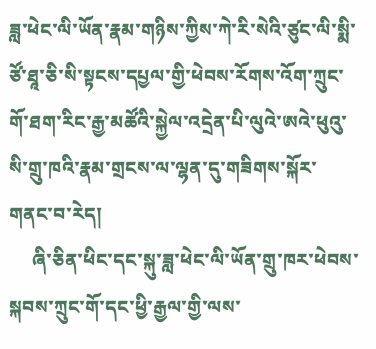ཟླ་ཕེང་ལི་ཡོན་རྣམ་གཉིས་ཀྱིས་ཀེ་རི་སེའི་ཙུང་ལི་སྨི་ཙོ་ཐཱ་ཅི་སི་སྟངས་དཔྱལ་གྱི་ཕེབས་རོགས་འོག་ཀྲུང་གོ་ཐག་རིང་རྒྱ་མཚོའི་སྐྱེལ་འདྲེན་པི་ལུའེ་ཨའེ་ཕུའུ་སི་གྲུ་ཁའི་རྣམ་གྲངས་ལ་ལྷན་དུ་གཟིགས་སྐོར་གནང་བ་རེད།
     ཞི་ཅིན་ཕིང་དང་སྐུ་ཟླ་ཕེང་ལི་ཡོན་གྲུ་ཁར་ཕེབས་སྐབས་ཀྲུང་གོ་དང་ཕྱི་རྒྱལ་གྱི་ལས་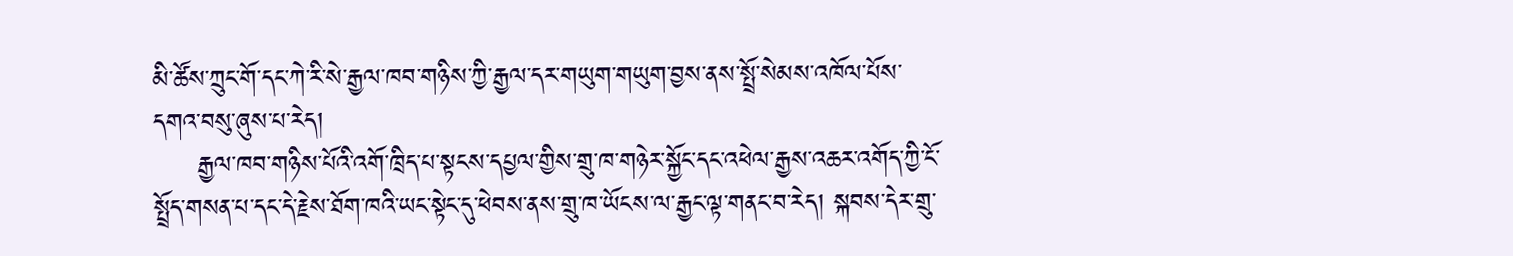མི་ཚོས་ཀྲུང་གོ་དང་ཀེ་རི་སེ་རྒྱལ་ཁབ་གཉིས་ཀྱི་རྒྱལ་དར་གཡུག་གཡུག་བྱས་ནས་སྤྲོ་སེམས་འཁོལ་པོས་དགའ་བསུ་ཞུས་པ་རེད།
     རྒྱལ་ཁབ་གཉིས་པོའི་འགོ་ཁྲིད་པ་སྟངས་དཔྱལ་གྱིས་གྲུ་ཁ་གཉེར་སྐྱོང་དང་འཕེལ་རྒྱས་འཆར་འགོད་ཀྱི་ངོ་སྤྲོད་གསན་པ་དང་དེ་རྗེས་ཐོག་ཁའི་ཡང་སྟེང་དུ་ཕེབས་ནས་གྲུ་ཁ་ཡོངས་ལ་རྒྱང་ལྟ་གནང་བ་རེད། སྐབས་དེར་གྲུ་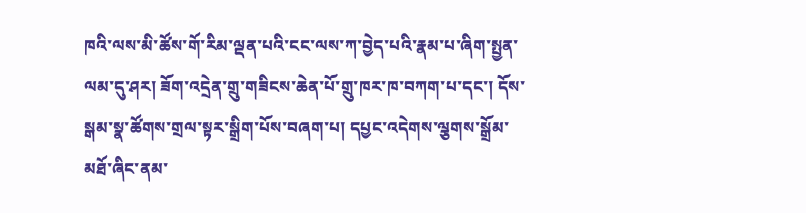ཁའི་ལས་མི་ཚོས་གོ་རིམ་ལྡན་པའི་ངང་ལས་ཀ་བྱེད་པའི་རྣམ་པ་ཞིག་སྤྱན་ལམ་དུ་ཤར། ཟོག་འདྲེན་གྲུ་གཟིངས་ཆེན་པོ་གྲུ་ཁར་ཁ་བཀག་པ་དང་། དོས་སྒམ་སྣ་ཚོགས་གྲལ་སྟར་སྒྲིག་པོས་བཞག་པ། དཔྱང་འདེགས་ལྕགས་སྒྲོམ་མཐོ་ཞིང་ནམ་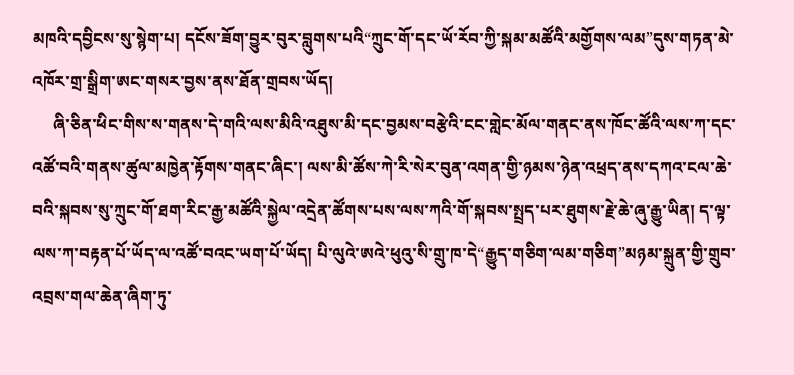མཁའི་དབྱིངས་སུ་སྙེག་པ། དངོས་ཟོག་བྱུར་བུར་བླུགས་པའི“ཀྲུང་གོ་དང་ཡོ་རོབ་ཀྱི་སྐམ་མཚོའི་མགྱོགས་ལམ”དུས་གཏན་མེ་འཁོར་གྲ་སྒྲིག་ཨང་གསར་བྱས་ནས་ཐོན་གྲབས་ཡོད།
     ཞི་ཅིན་ཕིང་གིས་ས་གནས་དེ་གའི་ལས་མིའི་འཐུས་མི་དང་བྱམས་བརྩེའི་ངང་གླེང་མོལ་གནང་ནས་ཁོང་ཚོའི་ལས་ཀ་དང་འཚོ་བའི་གནས་ཚུལ་མཁྱེན་རྟོགས་གནང་ཞིང་། ལས་མི་ཚོས་ཀེ་རི་སེར་བུན་འགན་གྱི་ཉམས་ཉེན་འཕྲད་ནས་དཀའ་ངལ་ཆེ་བའི་སྐབས་སུ་ཀྲུང་གོ་ཐག་རིང་རྒྱ་མཚོའི་སྐྱེལ་འདྲེན་ཚོགས་པས་ལས་ཀའི་གོ་སྐབས་སྤྲད་པར་ཐུགས་རྗེ་ཆེ་ཞུ་རྒྱུ་ཡིན། ད་ལྟ་ལས་ཀ་བརྟན་པོ་ཡོད་ལ་འཚོ་བའང་ཡག་པོ་ཡོད། པི་ལུའེ་ཨའེ་ཕུའུ་སི་གྲུ་ཁ་དེ“རྒྱུད་གཅིག་ལམ་གཅིག”མཉམ་སྐྲུན་གྱི་གྲུབ་འབྲས་གལ་ཆེན་ཞིག་ཏུ་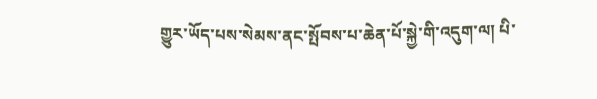གྱུར་ཡོད་པས་སེམས་ནང་སྤོབས་པ་ཆེན་པོ་སྐྱེ་གི་འདུག་ལ། པི་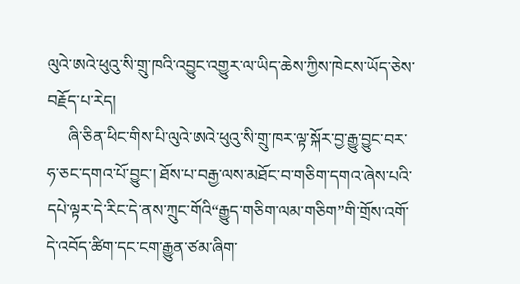ལུའེ་ཨའེ་ཕུའུ་སི་གྲུ་ཁའི་འབྱུང་འགྱུར་ལ་ཡིད་ཆེས་ཀྱིས་ཁེངས་ཡོད་ཅེས་བརྗོད་པ་རེད།
     ཞི་ཅིན་ཕིང་གིས་པི་ལུའེ་ཨའེ་ཕུའུ་སི་གྲུ་ཁར་ལྟ་སྐོར་བྱ་རྒྱུ་བྱུང་བར་ཧ་ཅང་དགའ་པོ་བྱུང་། ཐོས་པ་བརྒྱ་ལས་མཐོང་བ་གཅིག་དགའ་ཞེས་པའི་དཔེ་ལྟར་དེ་རིང་དེ་ནས་ཀྲུང་གོའི“རྒྱུད་གཅིག་ལམ་གཅིག”གི་གྲོས་འགོ་དེ་འབོད་ཚིག་དང་ངག་རྒྱུན་ཙམ་ཞིག་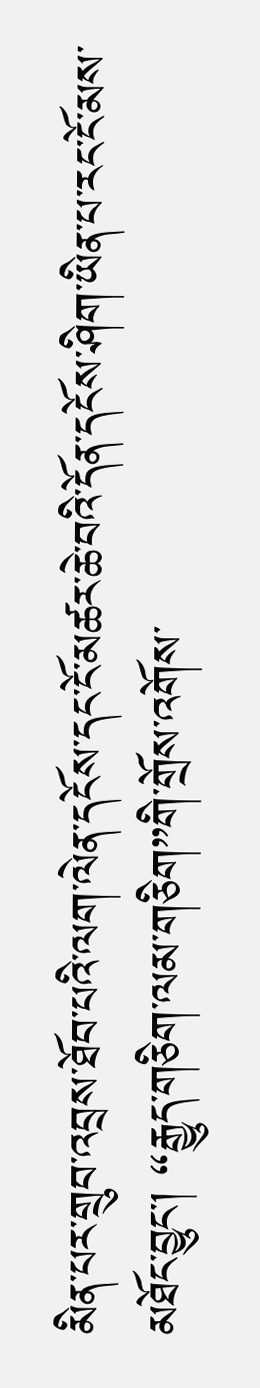མིན་པར་གྲུབ་འབྲས་ཐོབ་པའི་ལག་ལེན་དངོས་དང་ངོ་མཚར་ཆེ་བའི་དོན་དངོས་ཤིག་ཡིན་པ་རང་ངོ་མས་མཐོང་བྱུང་། “རྒྱུད་གཅིག་ལམ་གཅིག”གི་གྲོས་འགོས་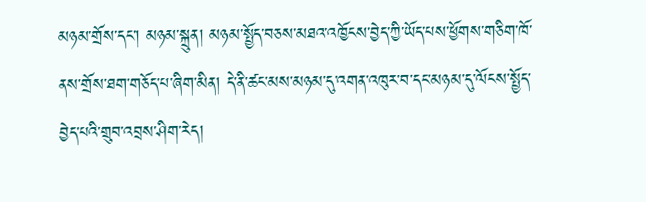མཉམ་གྲོས་དང་། མཉམ་སྐྲུན། མཉམ་སྤྱོད་བཅས་མཐའ་འཁྱོངས་བྱེད་ཀྱི་ཡོད་པས་ཕྱོགས་གཅིག་ཁོ་ནས་གྲོས་ཐག་གཅོད་པ་ཞིག་མིན། དེ་ནི་ཚང་མས་མཉམ་དུ་འགན་འཁུར་བ་དང་མཉམ་དུ་ལོངས་སྤྱོད་བྱེད་པའི་གྲུབ་འབྲས་ཤིག་རེད།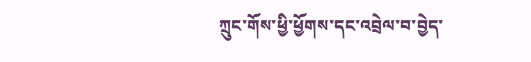ཀྲུང་གོས་ཕྱི་ཕྱོགས་དང་འབྲེལ་བ་བྱེད་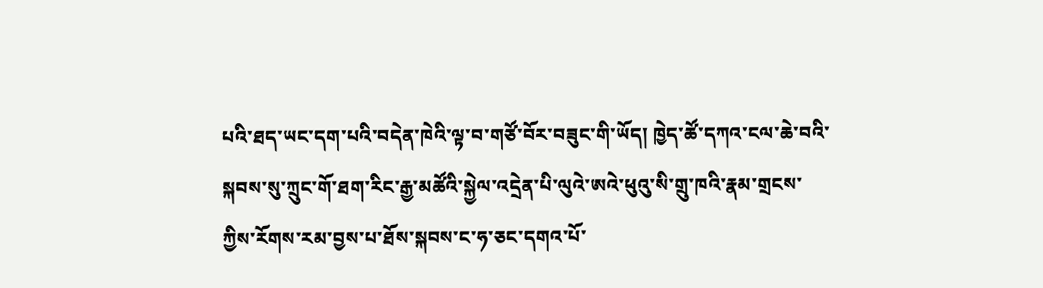པའི་ཐད་ཡང་དག་པའི་བདེན་ཁེའི་ལྟ་བ་གཙོ་བོར་བཟུང་གི་ཡོད། ཁྱེད་ཚོ་དཀའ་ངལ་ཆེ་བའི་སྐབས་སུ་ཀྲུང་གོ་ཐག་རིང་རྒྱ་མཚོའི་སྐྱེལ་འདྲེན་པི་ལུའེ་ཨའེ་ཕུའུ་སི་གྲུ་ཁའི་རྣམ་གྲངས་ཀྱིས་རོགས་རམ་བྱས་པ་ཐོས་སྐབས་ང་ཧ་ཅང་དགའ་པོ་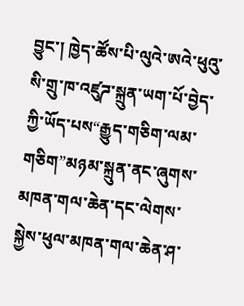བྱུང་། ཁྱེད་ཚོས་པི་ལུའེ་ཨའེ་ཕུའུ་སི་གྲུ་ཁ་འཛུཌ་སྐྲུན་ཡག་པོ་བྱེད་ཀྱི་ཡོད་པས“རྒྱུད་གཅིག་ལམ་གཅིག”མཉམ་སྐྲུན་ནང་ཞུགས་མཁན་གལ་ཆེན་དང་ལེགས་སྐྱེས་ཕུལ་མཁན་གལ་ཆེན་ཤ་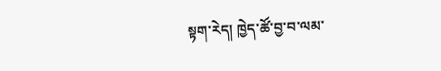སྟག་རེད། ཁྱེད་ཚོ་བྱ་བ་ལམ་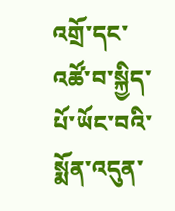འགྲོ་དང་འཚོ་བ་སྐྱིད་པོ་ཡོང་བའི་སྨོན་འདུན་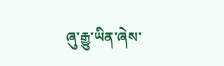ཞུ་རྒྱུ་ཡིན་ཞེས་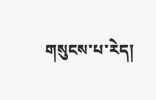གསུངས་པ་རེད།